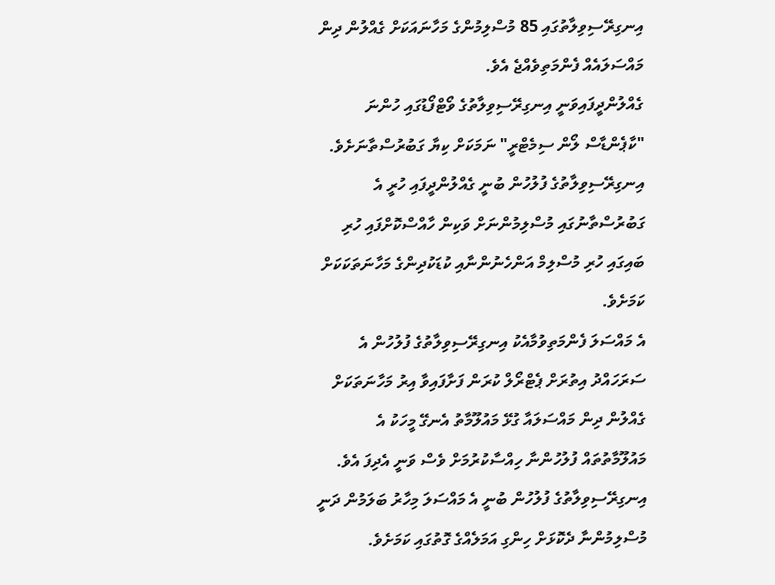އިނގިރޭސިވިލާތުގައި 85 މުސްލިމުންގެ މަހާނައަކަށް ގެއްލުން ދިން މައްސަލައެއް ފެންމަތިވެއްޖެ އެވެ.
ގެއްލުންދީފައިވަނީ އިނގިރޭސިވިލާތުގެ ވޯޓްފޯޑުގައި ހުންނަ "ކާޕެންޑާސް ލޯން ސިމެޓްރީ" ނަމަކަށް ކިޔާ ގަބުރުސްތާނަށެވެ.
އިނގިރޭސިވިލާތުގެ ފުލުހުން ބުނީ ގެއްލުންދީފައި ހުރީ އެ ގަބުރުސްތާނުގައި މުސްލިމުންނަށް ވަކިން ހާއްސްކޮށްފައި ހުރި ބައިގައި ހުރި މުސްލިމް އަންހެނުންނާއި ކުޑަކުދިންގެ މަހާނަތަކަކަށް ކަމަށެވެ.
އެ މައްސަލަ ފެންމަތިވުމާއެކު އިނގިރޭސިވިލާތުގެ ފުލުހުން އެ ސަރަހައްދު އިތުރަށް ޕެޓްރޯލް ކުރަން ފަށާފައިވާ އިރު މަހާނަތަކަށް ގެއްލުން ދިން މައްސަލައާ ގުޅޭ މައުލޫމާތު އެނގޭ މީހަކު އެ މައުލޫމާތުތައް ފުލުހުންނާ ހިއްސާކުރުމަށް ވެސް ވަނީ އެދިފަ އެވެ.
އިނގިރޭސިވިލާތުގެ ފުލުހުން ބުނީ އެ މައްސަލަ މިހާރު ބަލަމުން ދަނީ މުސްލިމުންނާ ދެކޮޅަށް ހިންގި އަމަލެއްގެ ގޮތުގައި ކަމަށެވެ.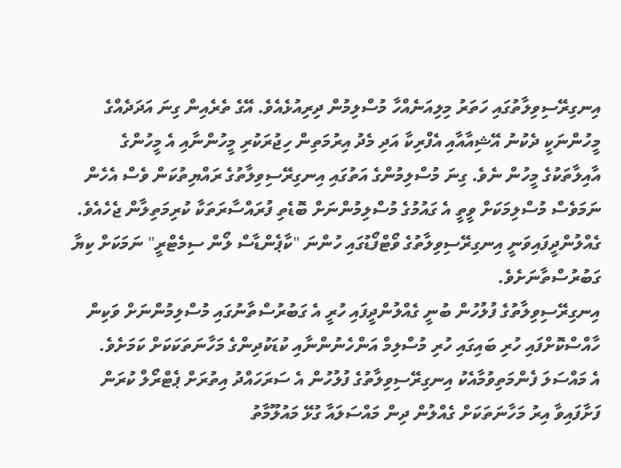އިނގިރޭސިވިލާތުގައި ހަތަރު މިލިއަނެއްހާ މުސްލިމުން ދިރިއުޅެއެވެ. އޭގެ ތެރެއިން ގިނަ އަދަދެއްގެ މީހުންނަކީ ދެކުނު އޭޝިއާއާއި އެފްރިކާ އަދި މެދު އިރުމަތިން ހިޖުރަކުރި މީހުންނާއި އެ މީހުންގެ އާއިލާތަކުގެ މީހުން ނެވެ. ގިނަ މުސްލިމުންގެ އަތުގައި އިނގިރޭސިވިލާތުގެ ރައްޔިތުކަން ވެސް އެހެން ނަމަވެސް މުސްލިމަކަށް ވީތީ އެ ގައުމުގެ މުސްލިމުންނަށް ބޮޑެތި ފުރައްސާރަތަކާ ކުރިމަތިލާން ޖެހެއެވެ.
ގެއްލުންދީފައިވަނީ އިނގިރޭސިވިލާތުގެ ވޯޓްފޯޑުގައި ހުންނަ "ކާޕެންޑާސް ލޯން ސިމެޓްރީ" ނަމަކަށް ކިޔާ ގަބުރުސްތާނަށެވެ.
އިނގިރޭސިވިލާތުގެ ފުލުހުން ބުނީ ގެއްލުންދީފައި ހުރީ އެ ގަބުރުސްތާނުގައި މުސްލިމުންނަށް ވަކިން ހާއްސްކޮށްފައި ހުރި ބައިގައި ހުރި މުސްލިމް އަންހެނުންނާއި ކުޑަކުދިންގެ މަހާނަތަކަކަށް ކަމަށެވެ.
އެ މައްސަލަ ފެންމަތިވުމާއެކު އިނގިރޭސިވިލާތުގެ ފުލުހުން އެ ސަރަހައްދު އިތުރަށް ޕެޓްރޯލް ކުރަން ފަށާފައިވާ އިރު މަހާނަތަކަށް ގެއްލުން ދިން މައްސަލައާ ގުޅޭ މައުލޫމާތު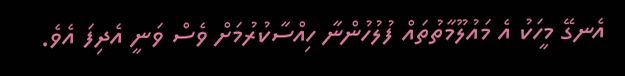އެނގޭ މީހަކު އެ މައުލޫމާތުތައް ފުލުހުންނާ ހިއްސާކުރުމަށް ވެސް ވަނީ އެދިފަ އެވެ.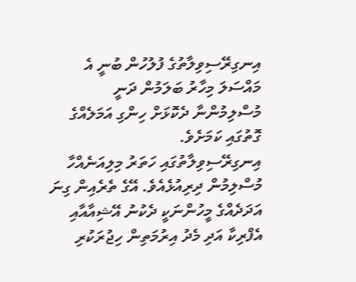އިނގިރޭސިވިލާތުގެ ފުލުހުން ބުނީ އެ މައްސަލަ މިހާރު ބަލަމުން ދަނީ މުސްލިމުންނާ ދެކޮޅަށް ހިންގި އަމަލެއްގެ ގޮތުގައި ކަމަށެވެ.
އިނގިރޭސިވިލާތުގައި ހަތަރު މިލިއަނެއްހާ މުސްލިމުން ދިރިއުޅެއެވެ. އޭގެ ތެރެއިން ގިނަ އަދަދެއްގެ މީހުންނަކީ ދެކުނު އޭޝިއާއާއި އެފްރިކާ އަދި މެދު އިރުމަތިން ހިޖުރަކުރި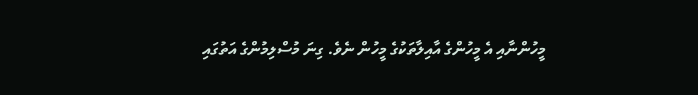މީހުންނާއި އެ މީހުންގެ އާއިލާތަކުގެ މީހުން ނެވެ. ގިނަ މުސްލިމުންގެ އަތުގައި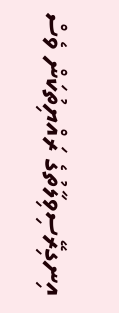އިނގިރޭސިވިލާތުގެ ރައްޔިތުކަން ވެސް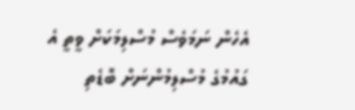އެހެން ނަމަވެސް މުސްލިމަކަށް ވީތީ އެ ގައުމުގެ މުސްލިމުންނަށް ބޮޑެތި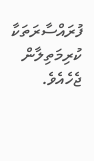ފުރައްސާރަތަކާ ކުރިމަތިލާން ޖެހެއެވެ.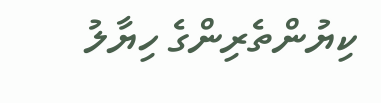ކިޔުންތެރިންގެ ހިޔާލު